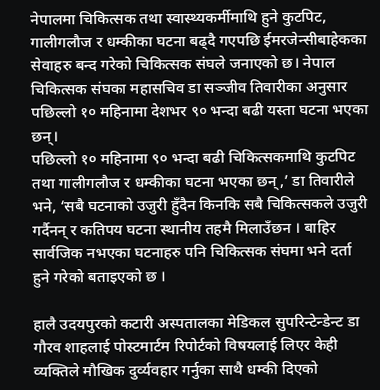नेपालमा चिकित्सक तथा स्वास्थ्यकर्मीमाथि हुने कुटपिट, गालीगलौज र धम्कीका घटना बढ्दै गएपछि ईमरजेन्सीबाहेकका सेवाहरु बन्द गरेको चिकित्सक संघले जनाएको छ। नेपाल चिकित्सक संघका महासचिव डा सञ्जीव तिवारीका अनुसार पछिल्लो १० महिनामा देशभर ९० भन्दा बढी यस्ता घटना भएका छन्।
पछिल्लो १० महिनामा ९० भन्दा बढी चिकित्सकमाथि कुटपिट तथा गालीगलौज र धम्कीका घटना भएका छन्,’ डा तिवारीले भने, ‘सबै घटनाको उजुरी हुँदैन किनकि सबै चिकित्सकले उजुरी गर्दैनन् र कतिपय घटना स्थानीय तहमै मिलाउँछन । बाहिर सार्वजिक नभएका घटनाहरु पनि चिकित्सक संघमा भने दर्ता हुने गरेको बताइएको छ ।

हालै उदयपुरको कटारी अस्पतालका मेडिकल सुपरिन्टेन्डेन्ट डा गौरव शाहलाई पोस्टमार्टम रिपोर्टको विषयलाई लिएर केही व्यक्तिले मौखिक दुर्व्यवहार गर्नुका साथै धम्की दिएको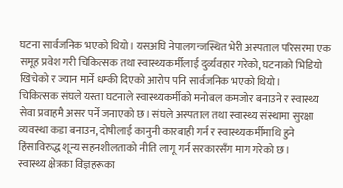घटना सार्वजनिक भएको थियो। यसअघि नेपालगन्जस्थित भेरी अस्पताल परिसरमा एक समूह प्रवेश गरी चिकित्सक तथा स्वास्थ्यकर्मीलाई दुर्व्यवहार गरेको, घटनाको भिडियो खिचेको र ज्यान मार्ने धम्की दिएको आरोप पनि सार्वजनिक भएको थियो।
चिकित्सक संघले यस्ता घटनाले स्वास्थ्यकर्मीको मनोबल कमजोर बनाउने र स्वास्थ्य सेवा प्रवाहमै असर पर्ने जनाएको छ। संघले अस्पताल तथा स्वास्थ्य संस्थामा सुरक्षा व्यवस्था कडा बनाउन, दोषीलाई कानुनी कारबाही गर्न र स्वास्थ्यकर्मीमाथि हुने हिंसाविरुद्ध शून्य सहनशीलताको नीति लागू गर्न सरकारसँग माग गरेको छ।
स्वास्थ्य क्षेत्रका विज्ञहरूका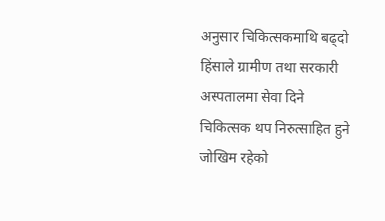अनुसार चिकित्सकमाथि बढ्दो हिंसाले ग्रामीण तथा सरकारी अस्पतालमा सेवा दिने चिकित्सक थप निरुत्साहित हुने जोखिम रहेको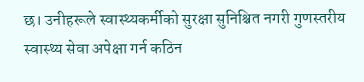छ। उनीहरूले स्वास्थ्यकर्मीको सुरक्षा सुनिश्चित नगरी गुणस्तरीय स्वास्थ्य सेवा अपेक्षा गर्न कठिन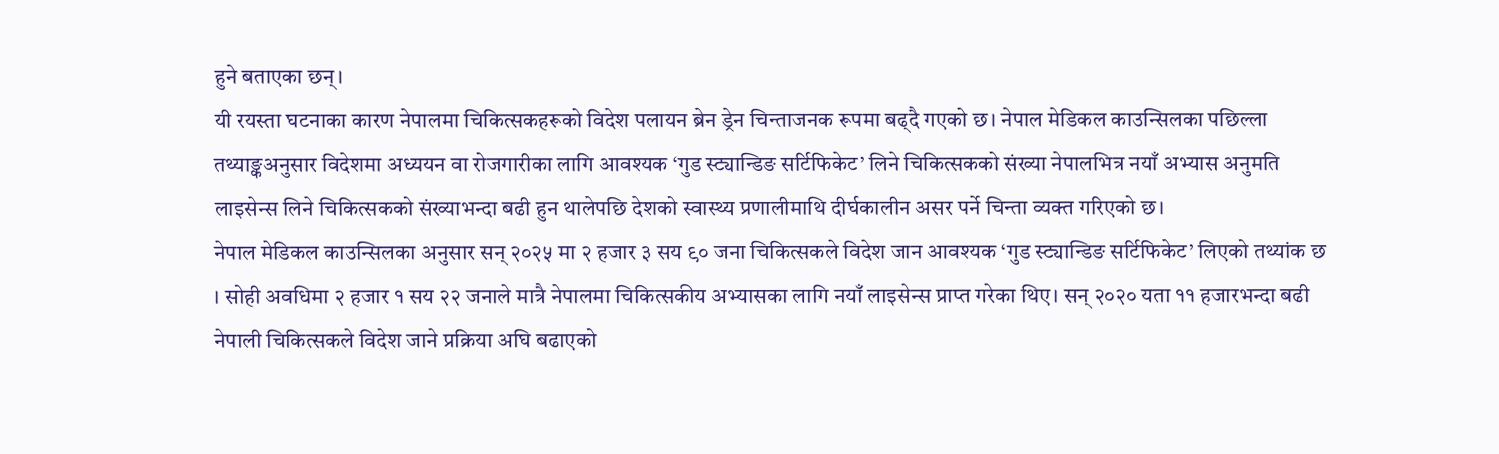हुने बताएका छन्।
यी रयस्ता घटनाका कारण नेपालमा चिकित्सकहरूको विदेश पलायन ब्रेन ड्रेन चिन्ताजनक रूपमा बढ्दै गएको छ। नेपाल मेडिकल काउन्सिलका पछिल्ला तथ्याङ्कअनुसार विदेशमा अध्ययन वा रोजगारीका लागि आवश्यक ‘गुड स्ट्यान्डिङ सर्टिफिकेट’ लिने चिकित्सकको संख्या नेपालभित्र नयाँ अभ्यास अनुमति लाइसेन्स लिने चिकित्सकको संख्याभन्दा बढी हुन थालेपछि देशको स्वास्थ्य प्रणालीमाथि दीर्घकालीन असर पर्ने चिन्ता व्यक्त गरिएको छ।
नेपाल मेडिकल काउन्सिलका अनुसार सन् २०२५ मा २ हजार ३ सय ९० जना चिकित्सकले विदेश जान आवश्यक ‘गुड स्ट्यान्डिङ सर्टिफिकेट’ लिएको तथ्यांक छ । सोही अवधिमा २ हजार १ सय २२ जनाले मात्रै नेपालमा चिकित्सकीय अभ्यासका लागि नयाँ लाइसेन्स प्राप्त गरेका थिए। सन् २०२० यता ११ हजारभन्दा बढी नेपाली चिकित्सकले विदेश जाने प्रक्रिया अघि बढाएको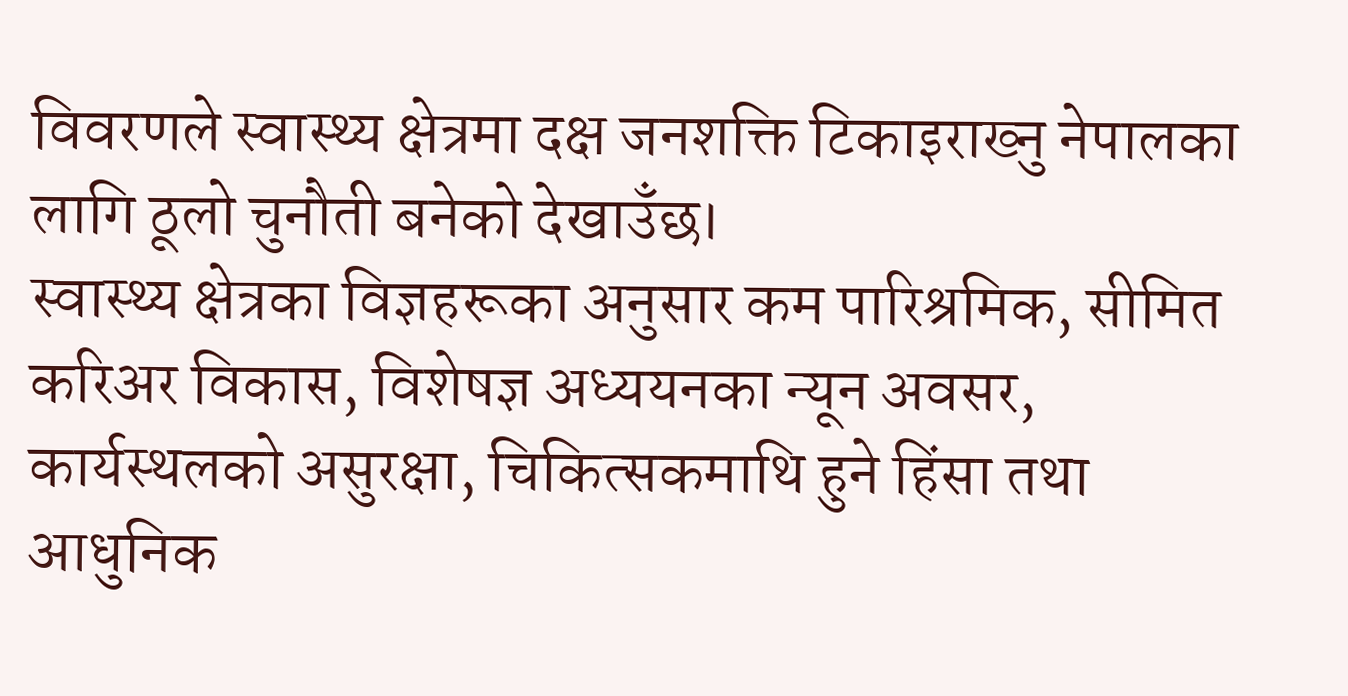विवरणले स्वास्थ्य क्षेत्रमा दक्ष जनशक्ति टिकाइराख्नु नेपालका लागि ठूलो चुनौती बनेको देखाउँछ।
स्वास्थ्य क्षेत्रका विज्ञहरूका अनुसार कम पारिश्रमिक, सीमित करिअर विकास, विशेषज्ञ अध्ययनका न्यून अवसर, कार्यस्थलको असुरक्षा, चिकित्सकमाथि हुने हिंसा तथा आधुनिक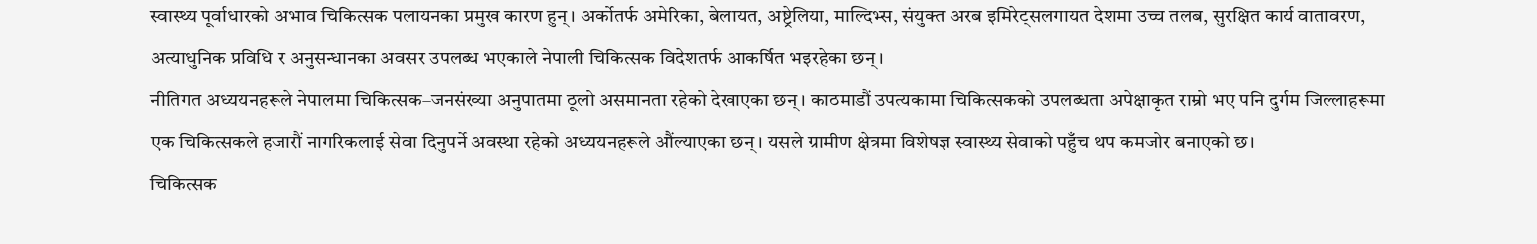स्वास्थ्य पूर्वाधारको अभाव चिकित्सक पलायनका प्रमुख कारण हुन्। अर्कोतर्फ अमेरिका, बेलायत, अष्ट्रेलिया, माल्दिभ्स, संयुक्त अरब इमिरेट्सलगायत देशमा उच्च तलब, सुरक्षित कार्य वातावरण, अत्याधुनिक प्रविधि र अनुसन्धानका अवसर उपलब्ध भएकाले नेपाली चिकित्सक विदेशतर्फ आकर्षित भइरहेका छन्।
नीतिगत अध्ययनहरूले नेपालमा चिकित्सक–जनसंख्या अनुपातमा ठूलो असमानता रहेको देखाएका छन्। काठमाडौं उपत्यकामा चिकित्सकको उपलब्धता अपेक्षाकृत राम्रो भए पनि दुर्गम जिल्लाहरूमा एक चिकित्सकले हजारौं नागरिकलाई सेवा दिनुपर्ने अवस्था रहेको अध्ययनहरूले औंल्याएका छन्। यसले ग्रामीण क्षेत्रमा विशेषज्ञ स्वास्थ्य सेवाको पहुँच थप कमजोर बनाएको छ।
चिकित्सक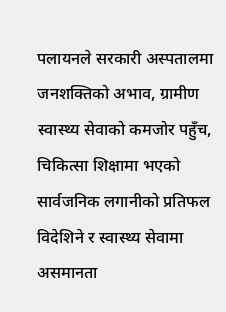पलायनले सरकारी अस्पतालमा जनशक्तिको अभाव, ग्रामीण स्वास्थ्य सेवाको कमजोर पहुँच, चिकित्सा शिक्षामा भएको सार्वजनिक लगानीको प्रतिफल विदेशिने र स्वास्थ्य सेवामा असमानता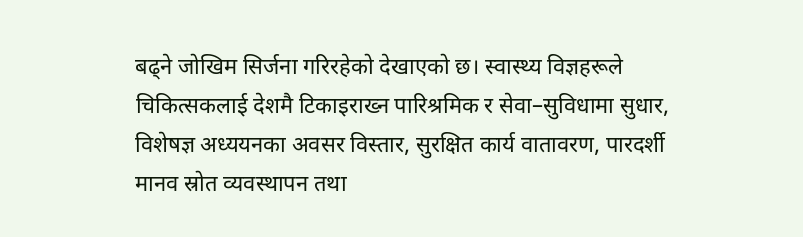बढ्ने जोखिम सिर्जना गरिरहेको देखाएको छ। स्वास्थ्य विज्ञहरूले चिकित्सकलाई देशमै टिकाइराख्न पारिश्रमिक र सेवा–सुविधामा सुधार, विशेषज्ञ अध्ययनका अवसर विस्तार, सुरक्षित कार्य वातावरण, पारदर्शी मानव स्रोत व्यवस्थापन तथा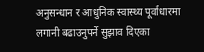अनुसन्धान र आधुनिक स्वास्थ्य पूर्वाधारमा लगानी बढाउनुपर्ने सुझाव दिएका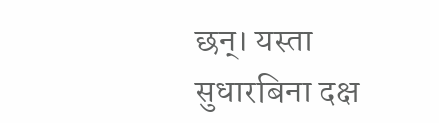छन्। यस्ता सुधारबिना दक्ष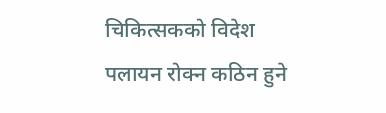चिकित्सकको विदेश पलायन रोक्न कठिन हुने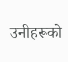उनीहरूको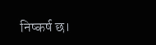निष्कर्ष छ।